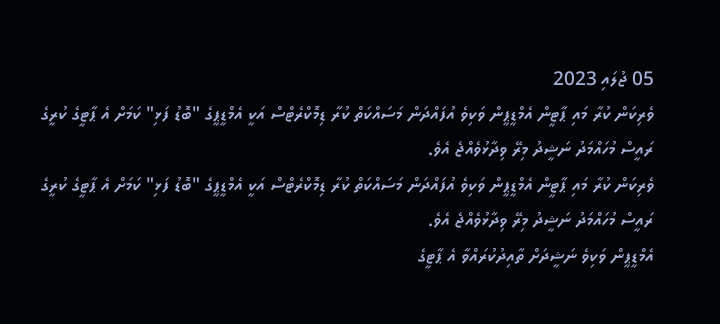05 ޖުލައި 2023
ވެރިކަން ކުރާ މައި ޕާޓީން އެމްޑީޕީން ވަކިވެ އުފައްދަން މަސައްކަތް ކުރާ ޑިމޮކްރެޓްސް އަކީ އެމްޑީޕީގެ "ބޮޑު ފަޅި" ކަމަށް އެ ޕާޓީގެ ކުރީގެ ރައީސް މުހައްމަދު ނަޝީދު މިރޭ ވިދާޅުވެއްޖެ އެވެ.
ވެރިކަން ކުރާ މައި ޕާޓީން އެމްޑީޕީން ވަކިވެ އުފައްދަން މަސައްކަތް ކުރާ ޑިމޮކްރެޓްސް އަކީ އެމްޑީޕީގެ "ބޮޑު ފަޅި" ކަމަށް އެ ޕާޓީގެ ކުރީގެ ރައީސް މުހައްމަދު ނަޝީދު މިރޭ ވިދާޅުވެއްޖެ އެވެ.
އެމްޑީޕީން ވަކިވެ ނަޝީދަށް ތާއިދުކުރައްވާ އެ ޕާޓީގެ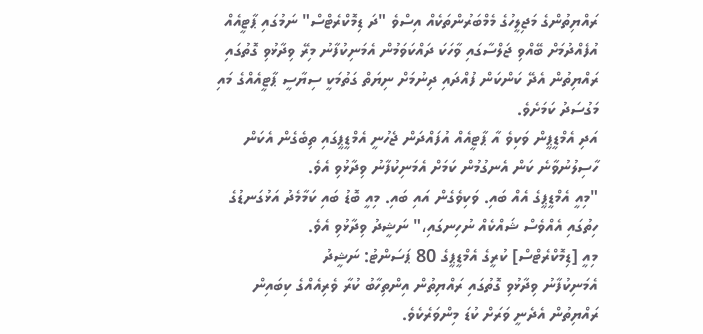ރައްޔިތުންގެ މަޖިލީހުގެ މެމްބަރުންތަކެއް އިސްވެ "ދަ ޑިމޮކްރެޓްސް" ނަމުގައި ޕާޓީއެއް އުފެއްދުމަށް ބޭއްވި ޖަލްސާގައި ވާހަކަ ދައްކަވަމުން އެމަނިކުފާނު މިރޭ ވިދާޅުވި ގޮތުގައި ރައްޔިތުން އެދޭ ކަންކަން ފުއްދައި ދިނުމަށް ނިޔަތް ގަތުމަކީ ސިޔާސީ ޕާޓީއެއްގެ މައި މަގުސަދު ކަމަށެވެ.
އަދި އެމްޑީޕީން ވަކިވެ އާ ޕާޓީއެއް އުފައްދަން ޖެހުނީ އެމްޑީޕީގައި ތިބެގެން އެކަން ހާސިލުނުވާނެ ކަން އެނގުމުން ކަމަށް އެމަނިކުފާނު ވިދާޅުވި އެވެ.
"މިއީ އެމްޑީޕީގެ އެއް ބައި. ވަކިވެގެން އައި ބައި. މިއީ ބޮޑު ބައި ކަމާމެދު އަޅުގަނޑުގެ ހިތުގައި އެއްވެސް ޝައްކެއް ނުހިނގައި،" ނަޝީދު ވިދާޅުވި އެވެ.
މިއީ [ޑިމޮކްރެޓްސް] ކުރީގެ އެމްޑީޕީގެ 80 ޕަސަންޓު: ނަޝީދު
އެމަނިކުފާނު ވިދާޅުވި ގޮތުގައި ރައްޔިތުން އިންތިހާބު ކުރާ ވެރިއެއްގެ ކިބައިން ރައްޔިތުން އެދެނީ ވަރަށް ކުޑަ މިންވަރެކެވެ.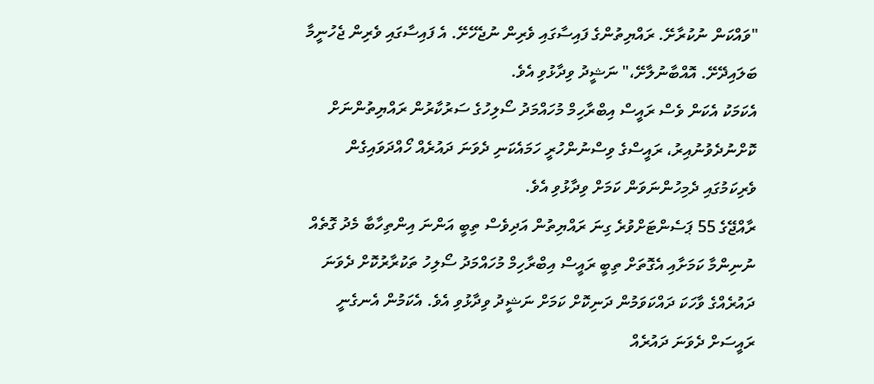"ވައްކަން ނުކުރާށޭ. ރައްޔިތުންގެ ފައިސާގައި ވެރިން ނުޖެހޭށޭ. އެ ފައިސާގައި ވެރިން ޖެހުނީމާ ބަލައިދޭށޭ. އޮއްބާނުލާށޭ،" ނަޝީދު ވިދާޅުވި އެވެ.
އެކަމަކު އެކަން ވެސް ރައީސް އިބްރާހިމް މުހައްމަދު ސޯލިހުގެ ސަރުކާރުން ރައްޔިތުންނަށް ކޮށްނުދެވުނުއިރު، ރައީސްގެ ވިސްނުންހުރީ ހަމައެކަނި ދެވަނަ ދައުރެއް ހޯއްދަވައިގެން ވެރިކަމުގައި ދެމިހުންނަވަން ކަމަށް ވިދާޅުވި އެވެ.
ރާއްޖޭގެ 55 ޕަސެންޓަށްވުރެ ގިނަ ރައްޔިތުން އަދިވެސް ތިބީ އަންނަ އިންތިހާބާ މެދު ގޮތެއް ނުނިންމާ ކަމަށާއި އެގޮތަށް ތިބީ ރައީސް އިބްރާހިމް މުހައްމަދު ސޯލިހު ތަކުރާރުކޮށް ދެވަނަ ދައުރެއްގެ ވާހަކަ ދައްކަވަމުން ދަނިކޮށް ކަމަށް ނަޝީދު ވިދާޅުވި އެވެ. އެކަމުން އެނގެނީ ރައީސަށް ދެވަނަ ދައުރެއް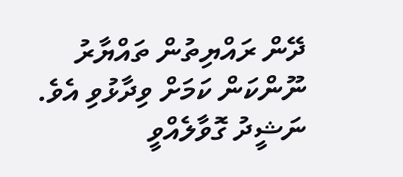ދޭން ރައްޔިތުން ތައްޔާރު ނޫންކަން ކަމަށް ވިދާޅުވި އެވެ.
ނަޝީދު ގޮވާލެއްވީ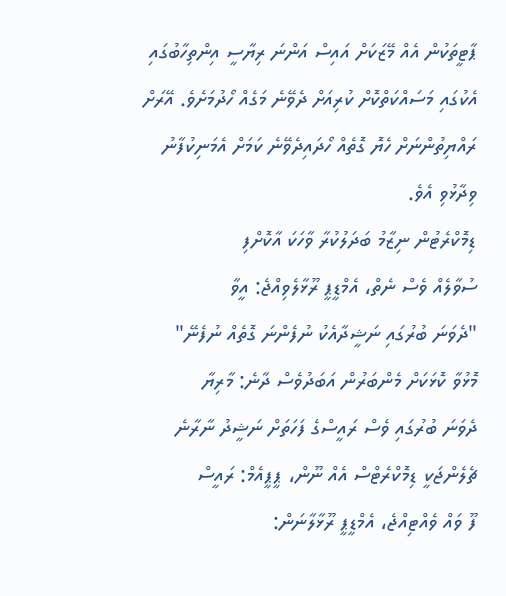ޕާޓީތަކުން އެއް މޭޒަކަށް އައިސް އަންނަ ރިޔާސީ އިންތިހާބުގައި އެކުގައި މަސައްކަތްކޮށް ކުރިއަށް ދެވޭނެ މަގެއް ހޯދުމަށެވެ. އޭރަށް ރައްޔިތުންނަށް ހެޔޮ ގޮތެއް ހޯދައިދެވޭނެ ކަމަށް އެމަނިކުފާނު ވިދާޅުވި އެވެ.
ޑިމޮކްރެޓުން ނިޒާމު ބަދަލުކުރާ ވާހަކަ އާކޮށްފި
ސުވާލެއް ވެސް ނެތް، އެމްޑީޕީ ރޫޅާލެވިއްޖެ: އީވާ
"ދެވަނަ ބުރުގައި ނަޝީދާއެކު ނުފެންނަ ގޮތެއް ނުފެނޭ"
މޮޅުވާ ކޮޅަކަށް މެންބަރުން އަބަދުވެސް ދާނެ: މާރިޔާ
ދެވަނަ ބުރުގައި ވެސް ރައީސްގެ ފަހަތަށް ނަޝީދު ނާރާނެ
ޗެލެންޖަކީ ޑިމޮކްރެޓްސް އެއް ނޫން، ޕީޕީއެމް: ރައީސް
ފޫ ވައް ވެއްޓިއްޖެ، އެމްޑީޕީ ރޫޅާލާނަން: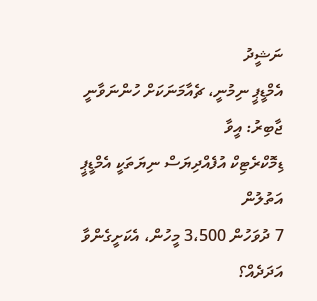ނަޝީދު
އެމްޑީޕީ ނިމުނީ، ޗެއާމަނަކަށް ހުންނަވާނީ ޖާބިރު: އީވާ
ޑިމޮކްރެޓިކް އުފެއްދިޔަސް ނިޔަތަކީ އެމްޑީޕީ އަތުލުން
7 ދުވަހުން 3،500 މީހުން، އެކަށީގެންވާ އަދަދެއް؟